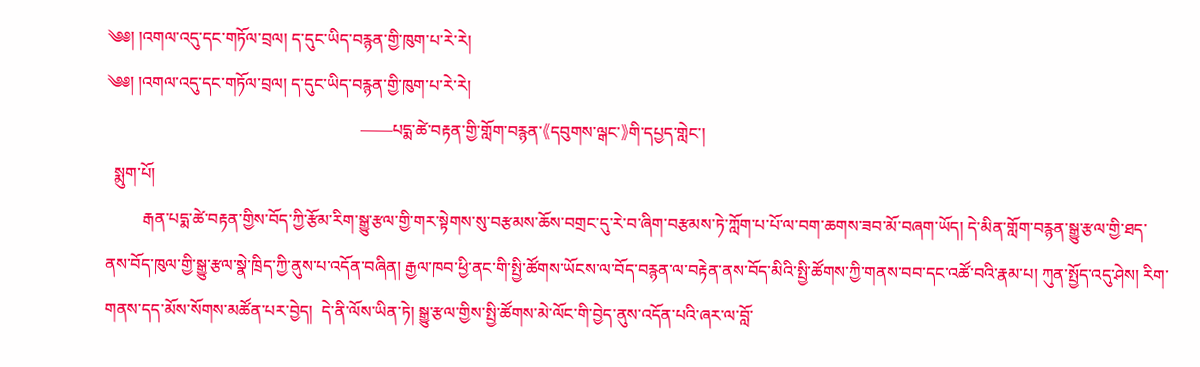༄༅། །འགལ་འདུ་དང་གཏོལ་བྲལ། ད་དུང་ཡིད་བརྙན་གྱི་ཁུག་པ་རེ་རེ།
༄༅། །འགལ་འདུ་དང་གཏོལ་བྲལ། ད་དུང་ཡིད་བརྙན་གྱི་ཁུག་པ་རེ་རེ།
                                                             ——པདྨ་ཚེ་བརྟན་གྱི་གློག་བརྙན་《དབུགས་ལྒང་》གི་དཔྱད་གླེང་།
  སྨུག་པོ།
         རྒན་པདྨ་ཚེ་བརྟན་གྱིས་བོད་ཀྱི་རྩོམ་རིག་སྒྱུ་རྩལ་གྱི་གར་སྟེགས་སུ་བརྩམས་ཆོས་བགྲང་དུ་རེ་བ་ཞིག་བརྩམས་ཏེ་ཀློག་པ་པོ་ལ་བག་ཆགས་ཟབ་མོ་བཞག་ཡོད། དེ་མིན་གློག་བརྙན་སྒྱུ་རྩལ་གྱི་ཐད་ནས་བོད་ཁུལ་གྱི་སྒྱུ་རྩལ་སྣེ་ཁྲིད་ཀྱི་ནུས་པ་འདོན་བཞིན། རྒྱལ་ཁབ་ཕྱི་ནང་གི་སྤྱི་ཚོགས་ཡོངས་ལ་བོད་བརྙན་ལ་བརྟེན་ནས་བོད་མིའི་སྤྱི་ཚོགས་ཀྱི་གནས་བབ་དང་འཚོ་བའི་རྣམ་པ། ཀུན་སྤྱོད་འདུ་ཤེས། རིག་གནས་དད་མོས་སོགས་མཚོན་པར་བྱེད།  དེ་ནི་ལོས་ཡིན་ཏེ། སྒྱུ་རྩལ་གྱིས་སྤྱི་ཚོགས་མེ་ལོང་གི་བྱེད་ནུས་འདོན་པའི་ཞར་ལ་བློ་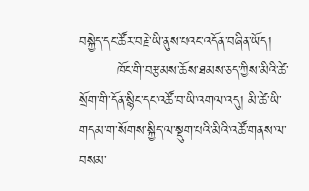བསྐྱེད་དང་ཚོར་བརྗེ་ཡི་ནུས་པའང་འདོན་བཞིན་ཡོད།
        ཁོང་གི་བརྩམས་ཆོས་ཐམས་ཅད་ཀྱིས་མིའི་ཚེ་སྲོག་གི་དོན་སྙིང་དང་འཚོ་བ་ཡི་འགལ་འདུ། མི་ཚེ་ཡི་གདམ་ག་སོགས་སྐྱིད་ལ་སྡུག་པའི་མིའི་འཚོ་གནས་ལ་བསམ་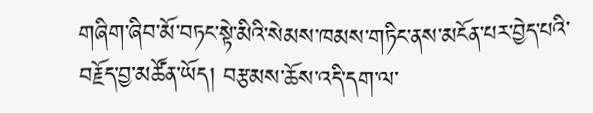གཞིག་ཞིབ་མོ་བཏང་སྟེ་མིའི་སེམས་ཁམས་གཏིང་ནས་མངོན་པར་བྱེད་པའི་བརྗོད་བྱ་མཚོན་ཡོད། བརྩམས་ཆོས་འདི་དག་ལ་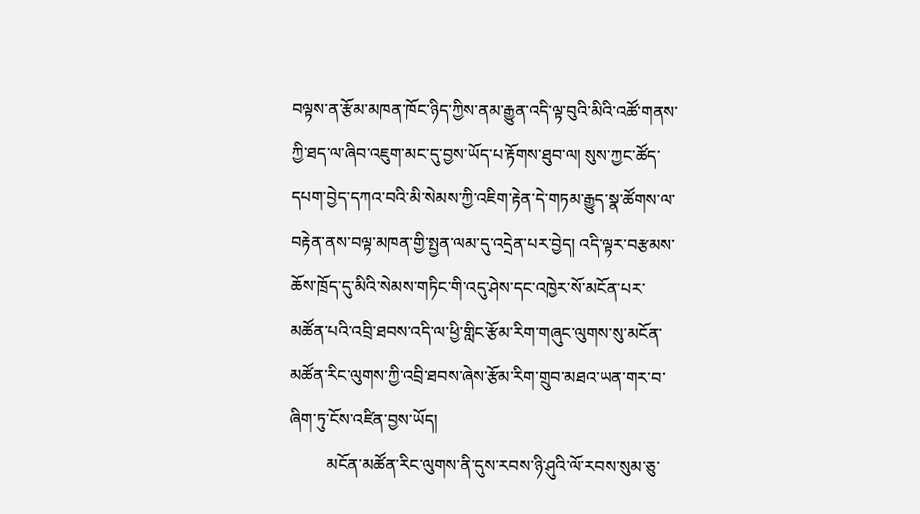བལྟས་ན་རྩོམ་མཁན་ཁོང་ཉིད་ཀྱིས་ནམ་རྒྱུན་འདི་ལྟ་བུའི་མིའི་འཚོ་གནས་ཀྱི་ཐད་ལ་ཞིབ་འཇུག་མང་དུ་བྱས་ཡོད་པ་རྟོགས་ཐུབ་ལ། སུས་ཀྱང་ཚོད་དཔག་བྱེད་དཀའ་བའི་མི་སེམས་ཀྱི་འཇིག་རྟེན་དེ་གཏམ་རྒྱུད་སྣ་ཚོགས་ལ་བརྟེན་ནས་བལྟ་མཁན་གྱི་སྤྱན་ལམ་དུ་འདྲེན་པར་བྱེད། འདི་ལྟར་བརྩམས་ཆོས་ཁྲོད་དུ་མིའི་སེམས་གཏིང་གི་འདུ་ཤེས་དང་འཁྱེར་སོ་མངོན་པར་མཚོན་པའི་འབྲི་ཐབས་འདི་ལ་ཕྱི་གླིང་རྩོམ་རིག་གཞུང་ལུགས་སུ་མངོན་མཚོན་རིང་ལུགས་ཀྱི་འབྲི་ཐབས་ཞེས་རྩོམ་རིག་གྲུབ་མཐའ་ཡན་གར་བ་ཞིག་ཏུ་ངོས་འཛིན་བྱས་ཡོད།
         མངོན་མཚོན་རིང་ལུགས་ནི་དུས་རབས་ཉི་ཤུའི་ལོ་རབས་སུམ་ཅུ་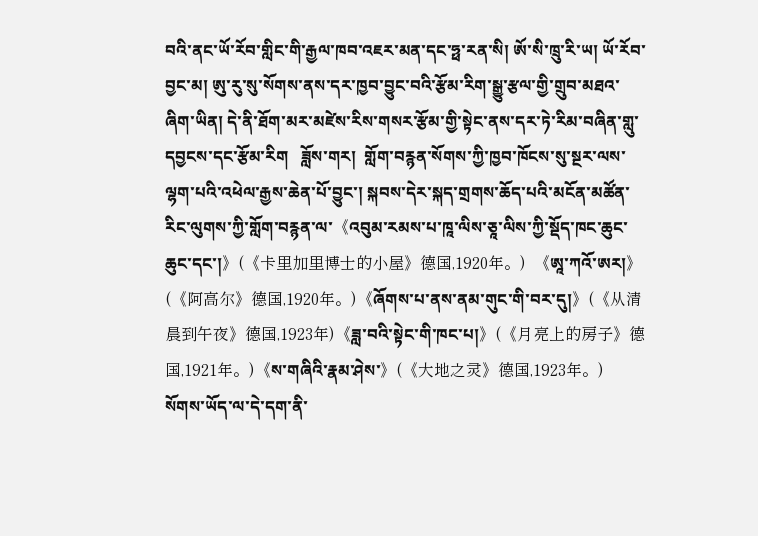བའི་ནང་ཡོ་རོབ་གླིང་གི་རྒྱལ་ཁབ་འཇར་མན་དང་ཧྥ་རན་སི། ཨོ་སི་ཁྲུ་རི་ཡ། ཡོ་རོབ་བྱང་མ། ཨུ་རུ་སུ་སོགས་ནས་དར་ཁྱབ་བྱུང་བའི་རྩོམ་རིག་སྒྱུ་རྩལ་གྱི་གྲུབ་མཐའ་ཞིག་ཡིན། དེ་ནི་ཐོག་མར་མཛེས་རིས་གསར་རྩོམ་གྱི་སྟེང་ནས་དར་ཏེ་རིམ་བཞིན་གླུ་དབྱངས་དང་རྩོམ་རིག   ཟློས་གར།  གློག་བརྙན་སོགས་ཀྱི་ཁྱབ་ཁོངས་སུ་སྔར་ལས་ལྷག་པའི་འཕེལ་རྒྱས་ཆེན་པོ་བྱུང་། སྐབས་དེར་སྐད་གྲགས་ཆོད་པའི་མངོན་མཚོན་རིང་ལུགས་ཀྱི་གློག་བརྙན་ལ་《འབུམ་རམས་པ་ཁཱ་ལིས་ཅཱ་ལིས་ཀྱི་སྡོད་ཁང་ཆུང་ཆུང་དང་།》(《卡里加里博士的小屋》德国,1920年。)  《ཨཱ་ཀའོ་ཨར།》(《阿高尔》德国,1920年。)《ཞོགས་པ་ནས་ནམ་གུང་གི་བར་དུ།》(《从清晨到午夜》德国,1923年)《ཟླ་བའི་སྟེང་གི་ཁང་པ།》(《月亮上的房子》德国,1921年。)《ས་གཞིའི་རྣམ་ཤེས་》(《大地之灵》德国,1923年。) སོགས་ཡོད་ལ་དེ་དག་ནི་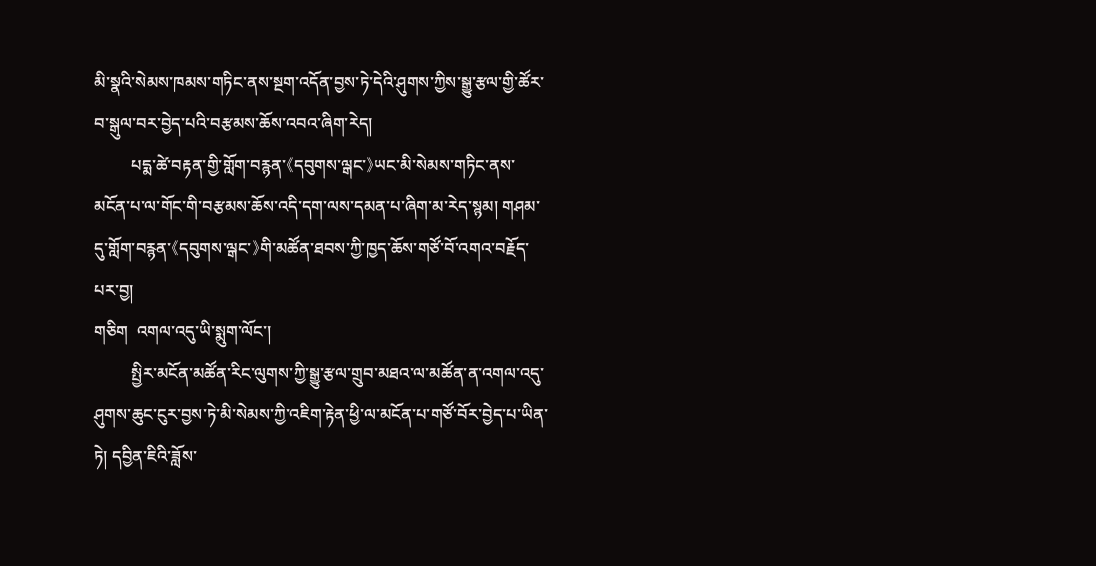མི་སྣའི་སེམས་ཁམས་གཏིང་ནས་སྔག་འདོན་བྱས་ཏེ་དེའི་ཤུགས་ཀྱིས་སྒྱུ་རྩལ་གྱི་ཚོར་བ་སྒུལ་བར་བྱེད་པའི་བརྩམས་ཆོས་འབའ་ཞིག་རེད།
         པདྨ་ཚེ་བརྟན་གྱི་གློག་བརྙན་《དབུགས་ལྒང་》ཡང་མི་སེམས་གཏིང་ནས་མངོན་པ་ལ་གོང་གི་བརྩམས་ཆོས་འདི་དག་ལས་དམན་པ་ཞིག་མ་རེད་སྙམ། གཤམ་དུ་གློག་བརྙན་《དབུགས་ལྒང་》གི་མཚོན་ཐབས་ཀྱི་ཁྱད་ཆོས་གཙོ་བོ་འགའ་བརྗོད་པར་བྱ།
གཅིག  འགལ་འདུ་ཡི་སྨུག་ལོང་།
         སྤྱིར་མངོན་མཚོན་རིང་ལུགས་ཀྱི་སྒྱུ་རྩལ་གྲུབ་མཐའ་ལ་མཚོན་ན་འགལ་འདུ་ཤུགས་ཆུང་ངུར་བྱས་ཏེ་མི་སེམས་ཀྱི་འཇིག་རྟེན་ཕྱི་ལ་མངོན་པ་གཙོ་བོར་བྱེད་པ་ཡིན་ཏེ། དབྱིན་ཇིའི་ཟློས་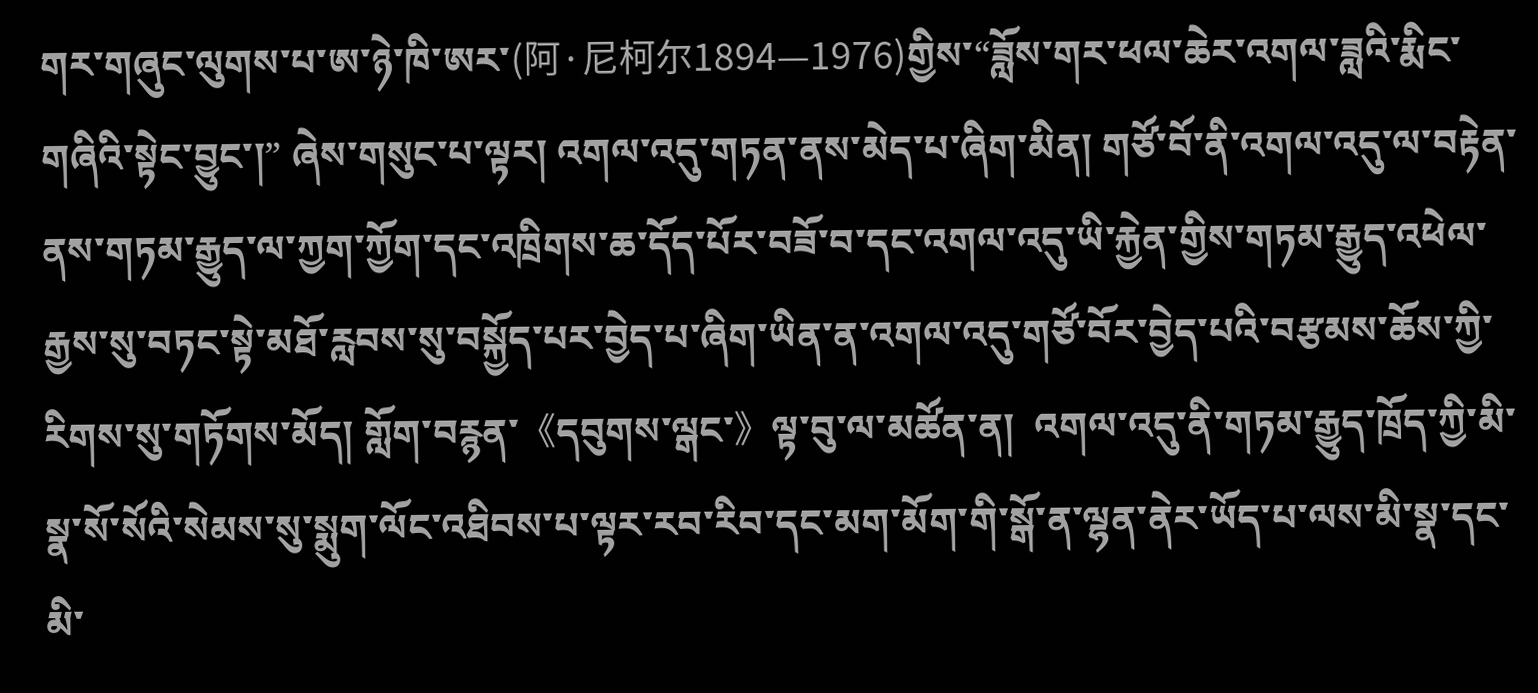གར་གཞུང་ལུགས་པ་ཨ་ཉེ་ཁི་ཨར་(阿·尼柯尔1894—1976)གྱིས་“ཟློས་གར་ཕལ་ཆེར་འགལ་ཟླའི་རྨིང་གཞིའི་སྟེང་བྱུང་།” ཞེས་གསུང་པ་ལྟར། འགལ་འདུ་གཏན་ནས་མེད་པ་ཞིག་མིན། གཙོ་བོ་ནི་འགལ་འདུ་ལ་བརྟེན་ནས་གཏམ་རྒྱུད་ལ་ཀྱག་ཀྱོག་དང་འཁྲིགས་ཆ་དོད་པོར་བཟོ་བ་དང་འགལ་འདུ་ཡི་རྐྱེན་གྱིས་གཏམ་རྒྱུད་འཕེལ་རྒྱས་སུ་བཏང་སྟེ་མཐོ་རླབས་སུ་བསྐྱོད་པར་བྱེད་པ་ཞིག་ཡིན་ན་འགལ་འདུ་གཙོ་བོར་བྱེད་པའི་བརྩམས་ཆོས་ཀྱི་རིགས་སུ་གཏོགས་མོད། གློག་བརྙན་《དབུགས་ལྒང་》ལྟ་བུ་ལ་མཚོན་ན།  འགལ་འདུ་ནི་གཏམ་རྒྱུད་ཁྲོད་ཀྱི་མི་སྣ་སོ་སོའི་སེམས་སུ་སྨུག་ལོང་འཐིབས་པ་ལྟར་རབ་རིབ་དང་མག་མོག་གི་སྒོ་ན་ལྷན་ནེར་ཡོད་པ་ལས་མི་སྣ་དང་མི་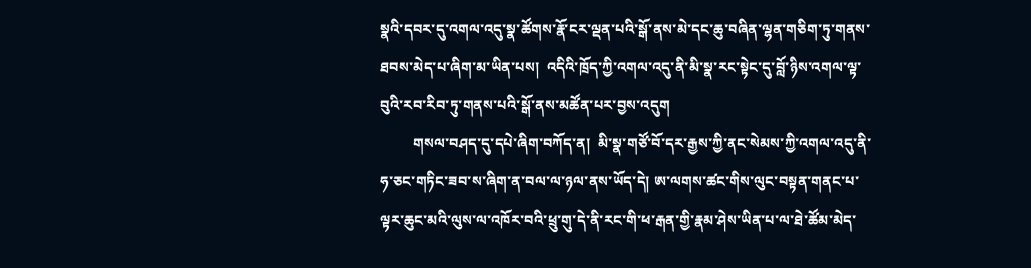སྣའི་དབར་དུ་འགལ་འདུ་སྣ་ཚོགས་རྣོ་ངར་ལྡན་པའི་སྒོ་ནས་མེ་དང་ཆུ་བཞིན་ལྷན་གཅིག་ཏུ་གནས་ཐབས་མེད་པ་ཞིག་མ་ཡིན་པས།  འདིའི་ཁྲོད་ཀྱི་འགལ་འདུ་ནི་མི་སྣ་རང་སྟེང་དུ་བློ་ཉིས་འགལ་ལྟ་བུའི་རབ་རིབ་ཏུ་གནས་པའི་སྒོ་ནས་མཚོན་པར་བྱས་འདུག
         གསལ་བཤད་དུ་དཔེ་ཞིག་བཀོད་ན།  མི་སྣ་གཙོ་བོ་དར་རྒྱས་ཀྱི་ནང་སེམས་ཀྱི་འགལ་འདུ་ནི་ཧ་ཅང་གཏིང་ཟབ་ས་ཞིག་ན་བལ་ལ་ཉལ་ནས་ཡོད་དེ། ཨ་ལགས་ཚང་གིས་ལུང་བསྟན་གནང་པ་ལྟར་ཆུང་མའི་ལུས་ལ་འཁོར་བའི་ཕྲུ་གུ་དེ་ནི་རང་གི་ཕ་རྒན་གྱི་རྣམ་ཤེས་ཡིན་པ་ལ་ཐེ་ཚོམ་མེད་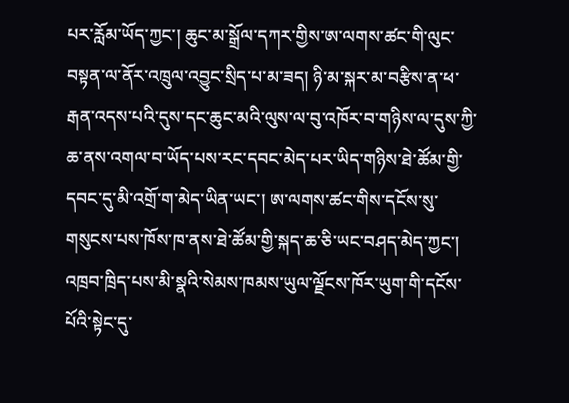པར་རློམ་ཡོད་ཀྱང་། ཆུང་མ་སྒྲོལ་དཀར་གྱིས་ཨ་ལགས་ཚང་གི་ལུང་བསྟན་ལ་ནོར་འཁྲུལ་འབྱུང་སྲིད་པ་མ་ཟད། ཉི་མ་སྐར་མ་བརྩིས་ན་ཕ་རྒན་འདས་པའི་དུས་དང་ཆུང་མའི་ལུས་ལ་བུ་འཁོར་བ་གཉིས་ལ་དུས་ཀྱི་ཆ་ནས་འགལ་བ་ཡོད་པས་རང་དབང་མེད་པར་ཡིད་གཉིས་ཐེ་ཚོམ་གྱི་དབང་དུ་མི་འགྲོ་ག་མེད་ཡིན་ཡང་། ཨ་ལགས་ཚང་གིས་དངོས་སུ་གསུངས་པས་ཁོས་ཁ་ནས་ཐེ་ཚོམ་གྱི་སྐད་ཆ་ཅི་ཡང་བཤད་མེད་ཀྱང་། འཁྲབ་ཁྲིད་པས་མི་སྣའི་སེམས་ཁམས་ཡུལ་ལྗོངས་ཁོར་ཡུག་གི་དངོས་པོའི་སྟེང་དུ་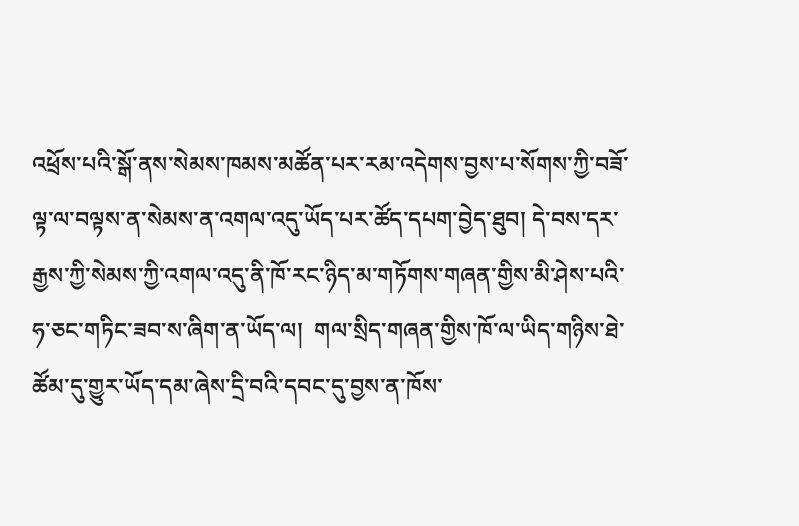འཕྲོས་པའི་སྒོ་ནས་སེམས་ཁམས་མཚོན་པར་རམ་འདེགས་བྱས་པ་སོགས་ཀྱི་བཟོ་ལྟ་ལ་བལྟས་ན་སེམས་ན་འགལ་འདུ་ཡོད་པར་ཚོད་དཔག་བྱེད་ཐུབ། དེ་བས་དར་རྒྱས་ཀྱི་སེམས་ཀྱི་འགལ་འདུ་ནི་ཁོ་རང་ཉིད་མ་གཏོགས་གཞན་གྱིས་མི་ཤེས་པའི་ཧ་ཅང་གཏིང་ཟབ་ས་ཞིག་ན་ཡོད་ལ།  གལ་སྲིད་གཞན་གྱིས་ཁོ་ལ་ཡིད་གཉིས་ཐེ་ཚོམ་དུ་གྱུར་ཡོད་དམ་ཞེས་དྲི་བའི་དབང་དུ་བྱས་ན་ཁོས་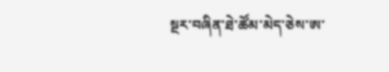སྔར་བཞིན་ཐེ་ཚོམ་མེད་ཅེས་ཨ་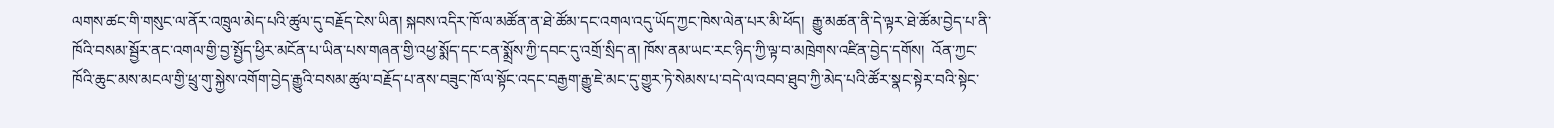ལགས་ཚང་གི་གསུང་ལ་ནོར་འཁྲུལ་མེད་པའི་ཚུལ་དུ་བརྗོད་ངེས་ཡིན། སྐབས་འདིར་ཁོ་ལ་མཚོན་ན་ཐེ་ཚོམ་དང་འགལ་འདུ་ཡོད་ཀྱང་ཁེས་ལེན་པར་མི་ཕོད།  རྒྱུ་མཚན་ནི་དེ་ལྟར་ཐེ་ཚོམ་བྱེད་པ་ནི་ཁོའི་བསམ་སྦྱོར་ནང་འགལ་གྱི་བྱ་སྤྱོད་ཕྱིར་མངོན་པ་ཡིན་པས་གཞན་གྱི་འཕྱ་སྨོད་དང་ངན་སྨྲོས་ཀྱི་དབང་དུ་འགྲོ་སྲིད་ན། ཁོས་ནམ་ཡང་རང་ཉིད་ཀྱི་ལྟ་བ་མཁྲེགས་འཛིན་བྱེད་དགོས།  འོན་ཀྱང་ཁོའི་ཆུང་མས་མངལ་གྱི་ཕྲུ་གུ་སྐྱེས་འགོག་བྱེད་རྒྱུའི་བསམ་ཚུལ་བརྗོད་པ་ནས་བཟུང་ཁོ་ལ་སྟོང་འདང་བརྒྱག་རྒྱུ་ཇེ་མང་དུ་གྱུར་ཏེ་སེམས་པ་བདེ་ལ་འབབ་ཐུབ་ཀྱི་མེད་པའི་ཚོར་སྣང་སྟེར་བའི་སྟེང་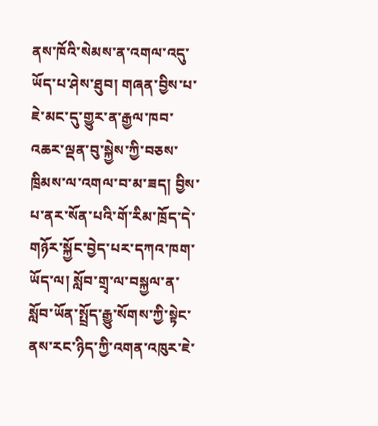ནས་ཁོའི་སེམས་ན་འགལ་འདུ་ཡོད་པ་ཤེས་ཐུབ། གཞན་བྱིས་པ་ཇེ་མང་དུ་གྱུར་ན་རྒྱལ་ཁབ་འཆར་ལྡན་བུ་སྐྱེས་ཀྱི་བཅས་ཁྲིམས་ལ་འགལ་བ་མ་ཟད། བྱིས་པ་ནར་སོན་པའི་གོ་རིམ་ཁྲོད་དེ་གཉོར་སྐྱོང་བྱེད་པར་དཀའ་ཁག་ཡོད་ལ། སློབ་གྲྭ་ལ་བསྐྱལ་ན་སློབ་ཡོན་སྤྲོད་རྒྱུ་སོགས་ཀྱི་སྟེང་ནས་རང་ཉིད་ཀྱི་འགན་འཁུར་ཇེ་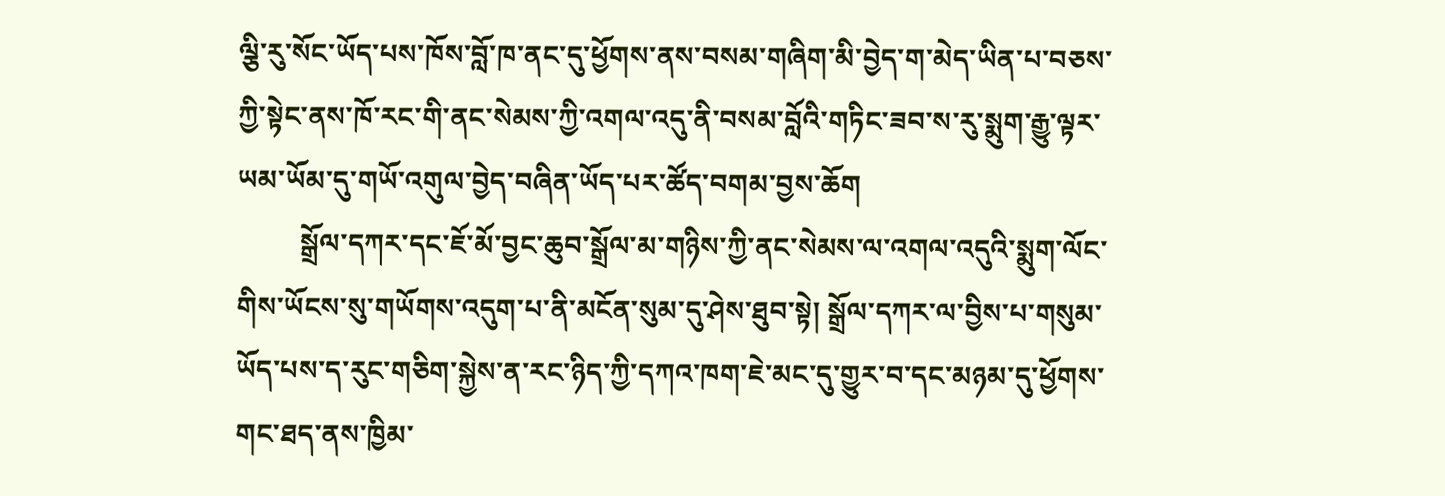ལྕི་རུ་སོང་ཡོད་པས་ཁོས་བློ་ཁ་ནང་དུ་ཕྱོགས་ནས་བསམ་གཞིག་མི་བྱེད་ག་མེད་ཡིན་པ་བཅས་ཀྱི་སྟེང་ནས་ཁོ་རང་གི་ནང་སེམས་ཀྱི་འགལ་འདུ་ནི་བསམ་བློའི་གཏིང་ཟབ་ས་རུ་སྨུག་རྒྱུ་ལྟར་ཡམ་ཡོམ་དུ་གཡོ་འགུལ་བྱེད་བཞིན་ཡོད་པར་ཚོད་བགམ་བྱས་ཆོག
         སྒྲོལ་དཀར་དང་ཇོ་མོ་བྱང་ཆུབ་སྒྲོལ་མ་གཉིས་ཀྱི་ནང་སེམས་ལ་འགལ་འདུའི་སྨུག་ལོང་གིས་ཡོངས་སུ་གཡོགས་འདུག་པ་ནི་མངོན་སུམ་དུ་ཤེས་ཐུབ་སྟེ། སྒྲོལ་དཀར་ལ་བྱིས་པ་གསུམ་ཡོད་པས་ད་རུང་གཅིག་སྐྱེས་ན་རང་ཉིད་ཀྱི་དཀའ་ཁག་ཇེ་མང་དུ་གྱུར་བ་དང་མཉམ་དུ་ཕྱོགས་གང་ཐད་ནས་ཁྱིམ་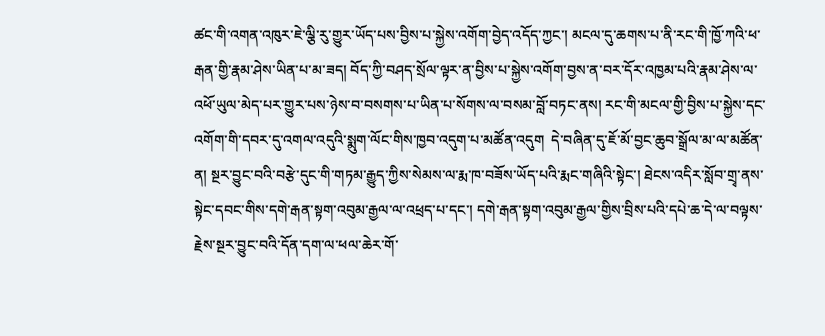ཚང་གི་འགན་འཁུར་ཇེ་ལྕི་རུ་གྱུར་ཡོད་པས་བྱིས་པ་སྐྱེས་འགོག་བྱེད་འདོད་ཀྱང་། མངལ་དུ་ཆགས་པ་ནི་རང་གི་ཁྱོ་ཀའི་ཕ་རྒན་གྱི་རྣམ་ཤེས་ཡིན་པ་མ་ཟད། བོད་ཀྱི་བཤད་སྲོལ་ལྟར་ན་བྱིས་པ་སྐྱེས་འགོག་བྱས་ན་བར་དོར་འཁྱམ་པའི་རྣམ་ཤེས་ལ་འཕོ་ཡུལ་མེད་པར་གྱུར་པས་ཉེས་བ་བསགས་པ་ཡིན་པ་སོགས་ལ་བསམ་བློ་བཏང་ནས། རང་གི་མངལ་གྱི་བྱིས་པ་སྐྱེས་དང་འགོག་གི་དབར་དུ་འགལ་འདུའི་སྨུག་ལོང་གིས་ཁྱབ་འདུག་པ་མཚོན་འདུག  དེ་བཞིན་དུ་ཇོ་མོ་བྱང་ཆུབ་སྒྲོལ་མ་ལ་མཚོན་ན། སྔར་བྱུང་བའི་བརྩེ་དུང་གི་གཏམ་རྒྱུད་ཀྱིས་སེམས་ལ་རྨ་ཁ་བཟོས་ཡོད་པའི་རྨང་གཞིའི་སྟེང་། ཐེངས་འདིར་སློབ་གྲྭ་ནས་སྟེང་དབང་གིས་དགེ་རྒན་སྟག་འབུམ་རྒྱལ་ལ་འཕྲད་པ་དང་། དགེ་རྒན་སྟག་འབུམ་རྒྱལ་གྱིས་བྲིས་པའི་དཔེ་ཆ་དེ་ལ་བལྟས་རྗེས་སྔར་བྱུང་བའི་དོན་དག་ལ་ཕལ་ཆེར་གོ་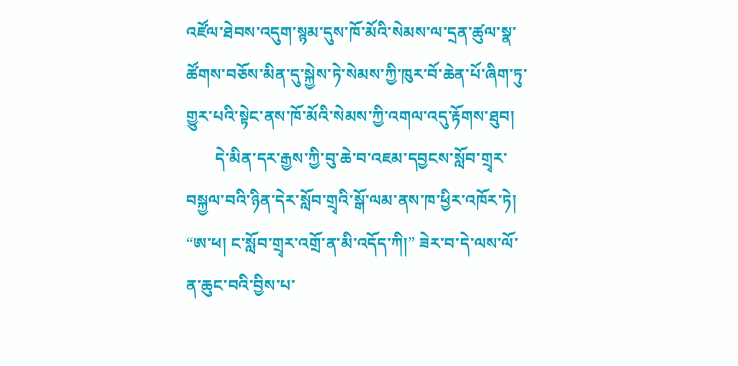འཛོལ་ཐེབས་འདུག་སྙམ་དུས་ཁོ་མོའི་སེམས་ལ་དྲན་ཚུལ་སྣ་ཚོགས་བཅོས་མིན་དུ་སྐྱེས་ཏེ་སེམས་ཀྱི་ཁུར་བོ་ཆེན་པོ་ཞིག་ཏུ་གྱུར་པའི་སྟེང་ནས་ཁོ་མོའི་སེམས་ཀྱི་འགལ་འདུ་རྟོགས་ཐུབ།
       དེ་མིན་དར་རྒྱས་ཀྱི་བུ་ཆེ་བ་འཇམ་དབྱངས་སློབ་གྲྭར་བསྐྱལ་བའི་ཉིན་དེར་སློབ་གྲྭའི་སྒོ་ལམ་ནས་ཁ་ཕྱིར་འཁོར་ཏེ། “ཨ་ཕ། ང་སློབ་གྲྭར་འགྲོ་ན་མི་འདོད་ཀི།” ཟེར་བ་དེ་ལས་ལོ་ན་ཆུང་བའི་བྱིས་པ་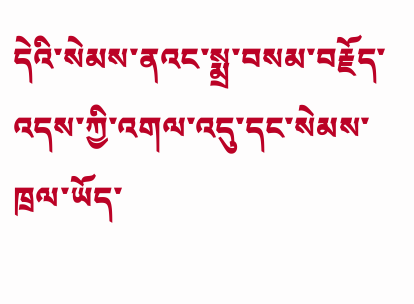དེའི་སེམས་ནའང་སྨྲ་བསམ་བརྗོད་འདས་ཀྱི་འགལ་འདུ་དང་སེམས་ཁྲལ་ཡོད་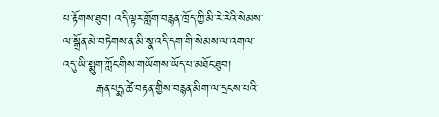པ་རྟོགས་ཐུབ། འདི་ལྟར་གློག་བརྙན་ཁྲོད་ཀྱི་མི་རེ་རེའི་སེམས་ལ་སྒྲོན་མེ་བཏེགས་ན་མི་སྣ་འདི་དག་གི་སེམས་ལ་འགལ་འདུ་ཡི་སྨུག་ཀློང་གིས་གཡོགས་ཡོད་པ་མཐོང་ཐུབ།
        རྒན་པདྨ་ཚེ་བརྟན་གྱིས་བརྙན་མིག་ལ་དྲངས་པའི་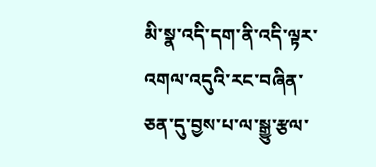མི་སྣ་འདི་དག་ནི་འདི་ལྟར་འགལ་འདུའི་རང་བཞིན་ཅན་དུ་བྱས་པ་ལ་སྒྱུ་རྩལ་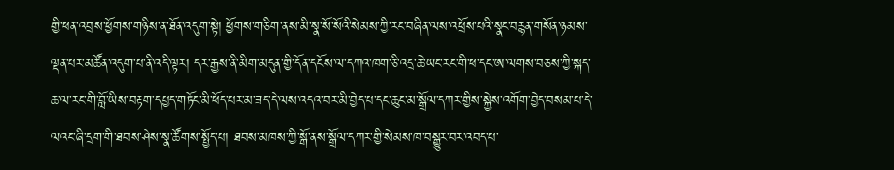གྱི་ཕན་འབྲས་ཕྱོགས་གཉིས་ན་ཐོན་འདུག་སྟེ། ཕྱོགས་གཅིག་ནས་མི་སྣ་སོ་སོའི་སེམས་ཀྱི་རང་བཞིན་ལས་འཕྲོས་པའི་སྣང་བརྙན་གསོན་ཉམས་ལྡན་པར་མཚོན་འདུག་པ་ནི་འདི་ལྟར། དར་རྒྱས་ནི་མིག་མདུན་གྱི་དོན་དངོས་ལ་དཀའ་ཁག་ཅི་འདྲ་ཆེ་ཡང་རང་གི་ཕ་དང་ཨ་ལགས་བཅས་ཀྱི་སྐད་ཆ་ལ་རང་གི་བློ་ཡིས་བརྟག་དཔྱད་གཏོང་མི་ཕོད་པར་མ་ཟད་དེ་ལས་འདའ་བར་མི་བྱེད་པ་དང་ཆུང་མ་སྒྲོལ་དཀར་གྱིས་སྐྱེས་འགོག་བྱེད་བསམ་པ་དེ་ལའང་ཞི་དྲག་གི་ཐབས་ཤེས་སྣ་ཚོགས་སྤྱོད་པ། ཐབས་མཁས་ཀྱི་སྒོ་ནས་སྒྲོལ་དཀར་གྱི་སེམས་ཁ་བསྒྱུར་བར་འབད་པ་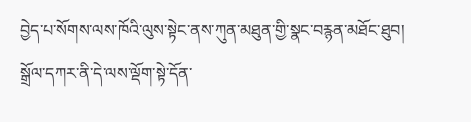བྱེད་པ་སོགས་ལས་ཁོའི་ལུས་སྟེང་ནས་ཀུན་མཐུན་གྱི་སྣང་བརྙན་མཐོང་ཐུབ།  སྒྲོལ་དཀར་ནི་དེ་ལས་ལྡོག་སྟེ་དོན་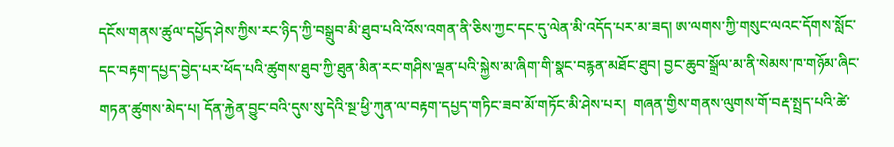དངོས་གནས་ཚུལ་དཔྱོད་ཤེས་ཀྱིས་རང་ཉིད་ཀྱི་བསྒྲུབ་མི་ཐུབ་པའི་འོས་འགན་ནི་ཅིས་ཀྱང་དང་དུ་ལེན་མི་འདོད་པར་མ་ཟད། ཨ་ལགས་ཀྱི་གསུང་ལའང་དོགས་སློང་དང་བརྟག་དཔྱད་བྱེད་པར་ཕོད་པའི་ཚུགས་ཐུབ་ཀྱི་ཐུན་མིན་རང་གཤིས་ལྡན་པའི་སྐྱེས་མ་ཞིག་གི་སྣང་བརྙན་མཐོང་ཐུབ། བྱང་ཆུབ་སྒྲོལ་མ་ནི་སེམས་ཁ་གཉོམ་ཞིང་གཏན་ཚུགས་མེད་པ། དོན་རྐྱེན་བྱུང་བའི་དུས་སུ་དེའི་སྔ་ཕྱི་ཀུན་ལ་བརྟག་དཔྱད་གཏིང་ཟབ་མོ་གཏོང་མི་ཤེས་པར།  གཞན་གྱིས་གནས་ལུགས་གོ་བརྡ་སྤྲད་པའི་ཚེ་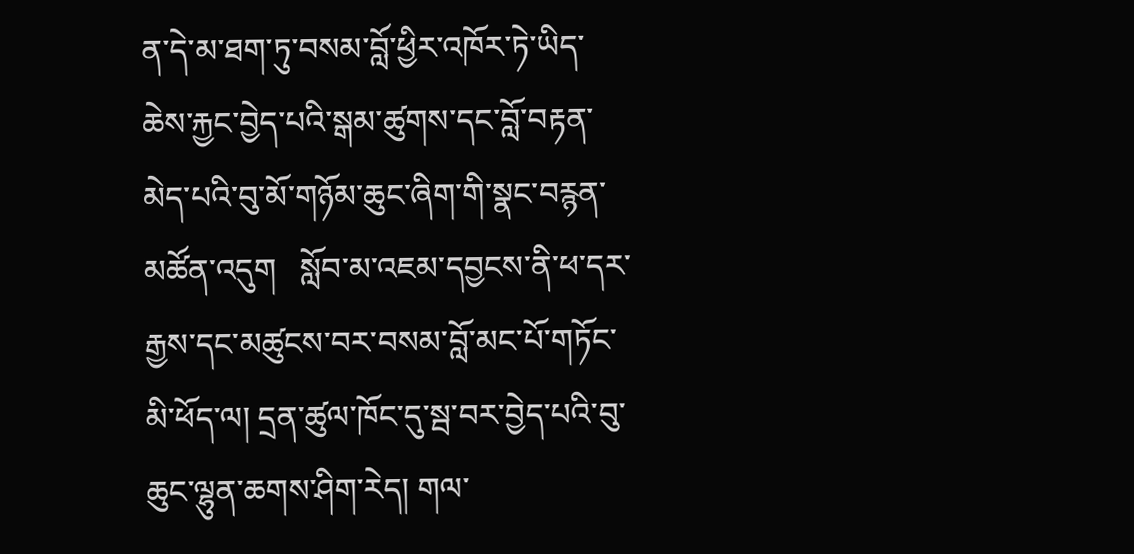ན་དེ་མ་ཐག་ཏུ་བསམ་བློ་ཕྱིར་འཁོར་ཏེ་ཡིད་ཆེས་རྐྱང་བྱེད་པའི་སྒམ་ཚུགས་དང་བློ་བརྟན་མེད་པའི་བུ་མོ་གཉོམ་ཆུང་ཞིག་གི་སྣང་བརྙན་མཚོན་འདུག   སློབ་མ་འཇམ་དབྱངས་ནི་ཕ་དར་རྒྱས་དང་མཚུངས་བར་བསམ་བློ་མང་པོ་གཏོང་མི་ཕོད་ལ། དྲན་ཚུལ་ཁོང་དུ་སྦ་བར་བྱེད་པའི་བུ་ཆུང་ལྷུན་ཆགས་ཤིག་རེད། གལ་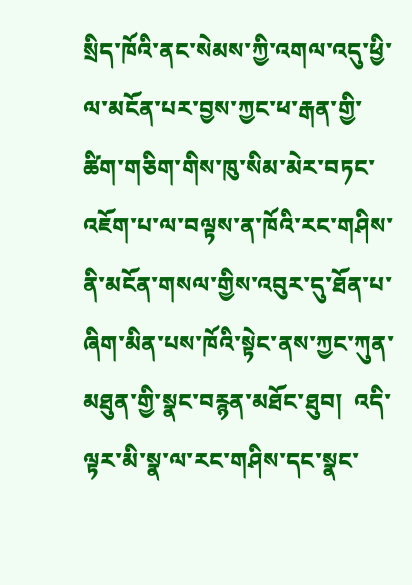སྲིད་ཁོའི་ནང་སེམས་ཀྱི་འགལ་འདུ་ཕྱི་ལ་མངོན་པར་བྱས་ཀྱང་ཕ་རྒན་གྱི་ཚིག་གཅིག་གིས་ཁུ་སིམ་མེར་བཏང་འཇོག་པ་ལ་བལྟས་ན་ཁོའི་རང་གཤིས་ནི་མངོན་གསལ་གྱིས་འབུར་དུ་ཐོན་པ་ཞིག་མིན་པས་ཁོའི་སྟེང་ནས་ཀྱང་ཀུན་མཐུན་གྱི་སྣང་བརྙན་མཐོང་ཐུབ།  འདི་ལྟར་མི་སྣ་ལ་རང་གཤིས་དང་སྣང་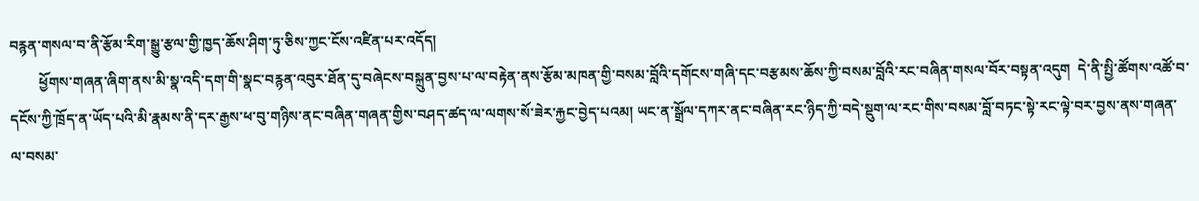བརྙན་གསལ་བ་ནི་རྩོམ་རིག་སྒྱུ་རྩལ་གྱི་ཁྱད་ཆོས་ཤིག་ཏུ་ཅིས་ཀྱང་ངོས་འཛིན་པར་འདོད།
        ཕྱོགས་གཞན་ཞིག་ནས་མི་སྣ་འདི་དག་གི་སྣང་བརྙན་འབུར་ཐོན་དུ་བཞེངས་བསྐྲུན་བྱས་པ་ལ་བརྟེན་ནས་རྩོམ་མཁན་གྱི་བསམ་བློའི་དགོངས་གཞི་དང་བརྩམས་ཆོས་ཀྱི་བསམ་བློའི་རང་བཞིན་གསལ་བོར་བསྟན་འདུག  དེ་ནི་སྤྱི་ཚོགས་འཚོ་བ་དངོས་ཀྱི་ཁྲོད་ན་ཡོད་པའི་མི་རྣམས་ནི་དར་རྒྱས་ཕ་བུ་གཉིས་ནང་བཞིན་གཞན་གྱིས་བཤད་ཚད་ལ་ལགས་སོ་ཟེར་རྐྱང་བྱེད་པའམ། ཡང་ན་སྒྲོལ་དཀར་ནང་བཞིན་རང་ཉིད་ཀྱི་བདེ་སྡུག་ལ་རང་གིས་བསམ་བློ་བཏང་སྟེ་རང་ལྟེ་བར་བྱས་ནས་གཞན་ལ་བསམ་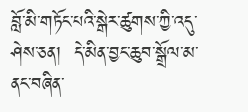བློ་མི་གཏོང་པའི་སྒེར་ཚུགས་ཀྱི་འདུ་ཤེས་ཅན།  དེ་མིན་བྱང་ཆུབ་སྒྲོལ་མ་ནང་བཞིན་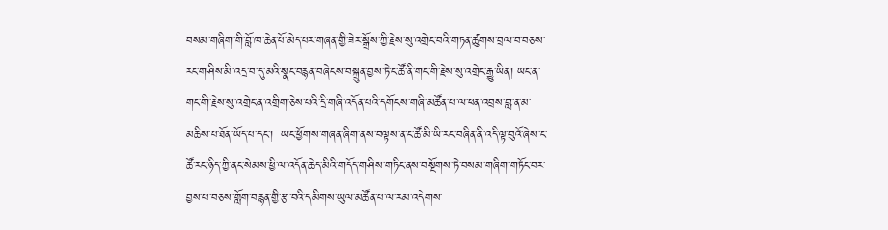བསམ་གཞིག་གི་བློ་ཁ་ཆེན་པོ་མེད་པར་གཞན་གྱི་ཟེར་སྒྲོས་ཀྱི་རྗེས་སུ་འགྲེང་བའི་གཏན་ཚུགས་བྲལ་བ་བཅས་རང་གཤིས་མི་འདྲ་བ་དུ་མའི་སྣང་བརྙན་བཞེངས་བསྐྲུན་བྱས་ཏེ་ང་ཚོ་ནི་གང་གི་རྗེས་སུ་འགྲེང་རྒྱུ་ཡིན། ཡང་ན་གང་གི་རྗེས་སུ་འགྲེང་ན་འགྲིག་ཅེས་པའི་དྲི་གཞི་འདོན་པའི་དགོངས་གཞི་མཚོན་པ་ལ་ཕན་འབྲས་བླ་ན་མ་མཆིས་པ་ཐོན་ཡོད་པ་དང་།  ཡང་ཕྱོགས་གཞན་ཞིག་ནས་བལྟས་ན་ང་ཚོ་མི་ཡི་རང་བཞིན་ནི་འདི་ལྟ་བུའོ་ཞེས་ང་ཚོ་རང་ཉིད་ཀྱི་ནང་སེམས་ཕྱི་ལ་འདོན་ཆེད་མིའི་གདོད་གཤིས་གཏིང་ནས་བསྔོགས་ཏེ་བསམ་གཞིག་གཏོང་བར་བྱས་པ་བཅས་གློག་བརྙན་གྱི་རྩ་བའི་དམིགས་ཡུལ་མཚོན་པ་ལ་རམ་འདེགས་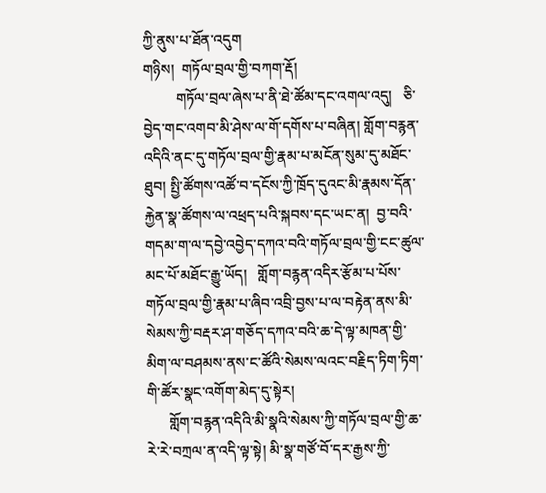ཀྱི་ནུས་པ་ཐོན་འདུག
གཉིས།  གཏོལ་བྲལ་གྱི་བཀག་རྡོ།
         གཏོལ་བྲལ་ཞེས་པ་ནི་ཐེ་ཚོམ་དང་འགལ་འདུ།   ཅི་བྱེད་གང་འགབ་མི་ཤེས་ལ་གོ་དགོས་པ་བཞིན། གློག་བརྙན་འདིའི་ནང་དུ་གཏོལ་བྲལ་གྱི་རྣམ་པ་མངོན་སུམ་དུ་མཐོང་ཐུབ། སྤྱི་ཚོགས་འཚོ་བ་དངོས་ཀྱི་ཁྲོད་དུའང་མི་རྣམས་དོན་རྐྱེན་སྣ་ཚོགས་ལ་འཕྲད་པའི་སྐབས་དང་ཡང་ན།  བྱ་བའི་གདམ་ག་ལ་དབྱེ་འབྱེད་དཀའ་བའི་གཏོལ་བྲལ་གྱི་ངང་ཚུལ་མང་པོ་མཐོང་རྒྱུ་ཡོད།   གློག་བརྙན་འདིར་རྩོམ་པ་པོས་གཏོལ་བྲལ་གྱི་རྣམ་པ་ཞིབ་འབྲི་བྱས་པ་ལ་བརྟེན་ནས་མི་སེམས་ཀྱི་བརྡར་ཤ་གཅོད་དཀའ་བའི་ཆ་དེ་ལྟ་མཁན་གྱི་མིག་ལ་བཤམས་ནས་ང་ཚོའི་སེམས་ལའང་བརྗིད་ཏིག་ཏིག་གི་ཚོར་སྣང་འགོག་མེད་དུ་སྟེར།
      གློག་བརྙན་འདིའི་མི་སྣའི་སེམས་ཀྱི་གཏོལ་བྲལ་གྱི་ཆ་རེ་རེ་བཀྲལ་ན་འདི་ལྟ་སྟེ། མི་སྣ་གཙོ་བོ་དར་རྒྱས་ཀྱི་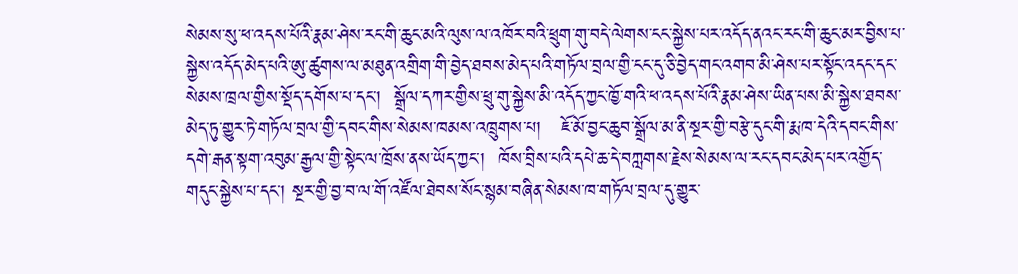སེམས་སུ་ཕ་འདས་པོའི་རྣམ་ཤེས་རང་གི་ཆུང་མའི་ལུས་ལ་འཁོར་བའི་ཕྲུག་གུ་བདེ་ལེགས་ངང་སྐྱེས་པར་འདོད་ནའང་རང་གི་ཆུང་མར་བྱིས་པ་སྐྱེས་འདོད་མེད་པའི་ཨུ་ཚུགས་ལ་མཐུན་འགྲིག་གི་བྱེད་ཐབས་མེད་པའི་གཏོལ་བྲལ་གྱི་ངང་དུ་ཅི་བྱེད་གང་འགབ་མི་ཤེས་པར་སྟོང་འདང་དང་སེམས་ཁྲལ་གྱིས་སྡོད་དགོས་པ་དང་།  སྒྲོལ་དཀར་གྱིས་ཕྲུ་གུ་སྐྱེས་མི་འདོད་ཀྱང་ཁྱོ་གའི་ཕ་འདས་པོའི་རྣམ་ཤེས་ཡིན་པས་མི་སྐྱེས་ཐབས་མེད་ཏུ་གྱུར་ཏེ་གཏོལ་བྲལ་གྱི་དབང་གིས་སེམས་ཁམས་འཁྲུགས་པ།   ཇོ་མོ་བྱང་ཆུབ་སྒྲོལ་མ་ནི་སྔར་གྱི་བརྩེ་དུང་གི་རྨ་ཁ་དེའི་དབང་གིས་དགེ་རྒན་སྟག་འབུམ་རྒྱལ་གྱི་སྟེང་ལ་ཁྲོས་ནས་ཡོད་ཀྱང་།  ཁོས་བྲིས་པའི་དཔེ་ཆ་དེ་བཀླགས་རྗེས་སེམས་ལ་རང་དབང་མེད་པར་འགྱོད་གདུང་སྐྱེས་པ་དང་། སྔར་གྱི་བྱ་བ་ལ་གོ་འཛོལ་ཐེབས་སོང་སྙམ་བཞིན་སེམས་ཁ་གཏོལ་བྲལ་དུ་གྱུར་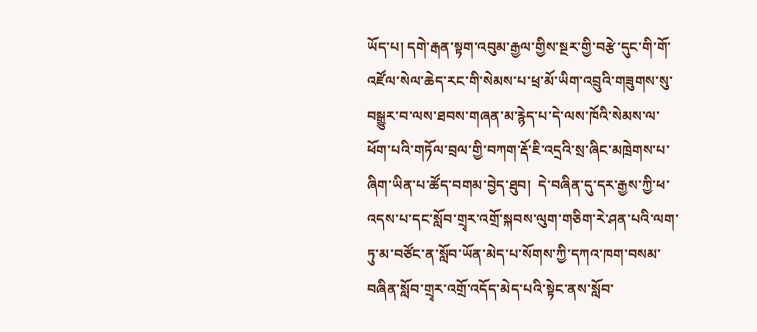ཡོད་པ། དགེ་རྒན་སྟག་འབུམ་རྒྱལ་གྱིས་སྔར་གྱི་བརྩེ་དུང་གི་གོ་འཛོལ་སེལ་ཆེད་རང་གི་སེམས་པ་ཕྲ་མོ་ཡིག་འབྲུའི་གཟུགས་སུ་བསྒྱུར་བ་ལས་ཐབས་གཞན་མ་རྙེད་པ་དེ་ལས་ཁོའི་སེམས་ལ་ཕོག་པའི་གཏོལ་བྲལ་གྱི་བཀག་རྡོ་ཇི་འདྲའི་སྲ་ཞིང་མཁྲེགས་པ་ཞིག་ཡིན་པ་ཚོད་བགམ་བྱེད་ཐུབ།  དེ་བཞིན་དུ་དར་རྒྱས་ཀྱི་ཕ་འདས་པ་དང་སློབ་གྲྭར་འགྲོ་སྐབས་ལུག་གཅིག་རེ་ཤན་པའི་ལག་ཏུ་མ་བཙོང་ན་སློབ་ཡོན་མེད་པ་སོགས་ཀྱི་དཀའ་ཁག་བསམ་བཞིན་སློབ་གྲྭར་འགྲོ་འདོད་མེད་པའི་སྟེང་ནས་སློབ་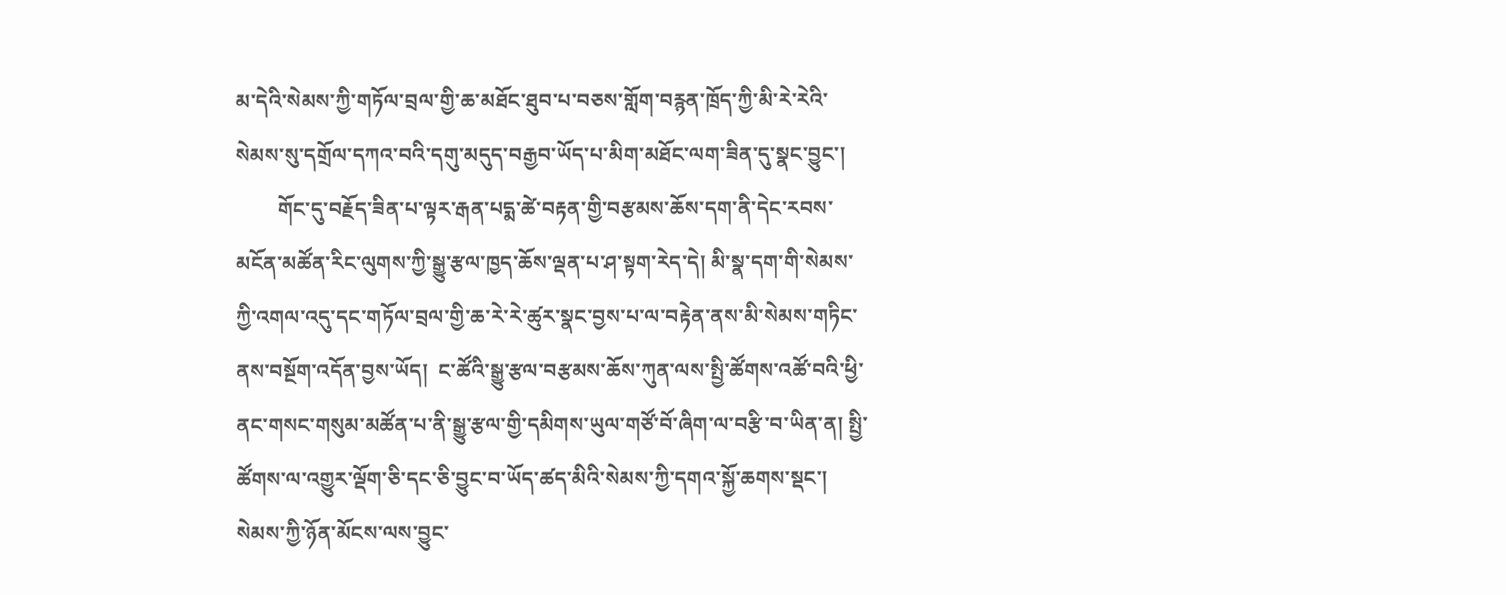མ་དེའི་སེམས་ཀྱི་གཏོལ་བྲལ་གྱི་ཆ་མཐོང་ཐུབ་པ་བཅས་གློག་བརྙན་ཁྲོད་ཀྱི་མི་རེ་རེའི་སེམས་སུ་དགྲོལ་དཀའ་བའི་དགུ་མདུད་བརྒྱབ་ཡོད་པ་མིག་མཐོང་ལག་ཟིན་དུ་སྣང་བྱུང་།
        གོང་དུ་བརྗོད་ཟིན་པ་ལྟར་རྒན་པདྨ་ཚེ་བརྟན་གྱི་བརྩམས་ཆོས་དག་ནི་དེང་རབས་མངོན་མཚོན་རིང་ལུགས་ཀྱི་སྒྱུ་རྩལ་ཁྱད་ཆོས་ལྡན་པ་ཤ་སྟག་རེད་དེ། མི་སྣ་དག་གི་སེམས་ཀྱི་འགལ་འདུ་དང་གཏོལ་བྲལ་གྱི་ཆ་རེ་རེ་ཚུར་སྣང་བྱས་པ་ལ་བརྟེན་ནས་མི་སེམས་གཏིང་ནས་བསྔོག་འདོན་བྱས་ཡོད།  ང་ཚོའི་སྒྱུ་རྩལ་བརྩམས་ཆོས་ཀུན་ལས་སྤྱི་ཚོགས་འཚོ་བའི་ཕྱི་ནང་གསང་གསུམ་མཚོན་པ་ནི་སྒྱུ་རྩལ་གྱི་དམིགས་ཡུལ་གཙོ་བོ་ཞིག་ལ་བརྩི་བ་ཡིན་ན། སྤྱི་ཚོགས་ལ་འགྱུར་ལྡོག་ཅི་དང་ཅི་བྱུང་བ་ཡོད་ཚད་མིའི་སེམས་ཀྱི་དགའ་སྐྱོ་ཆགས་སྡང་། སེམས་ཀྱི་ཉོན་མོངས་ལས་བྱུང་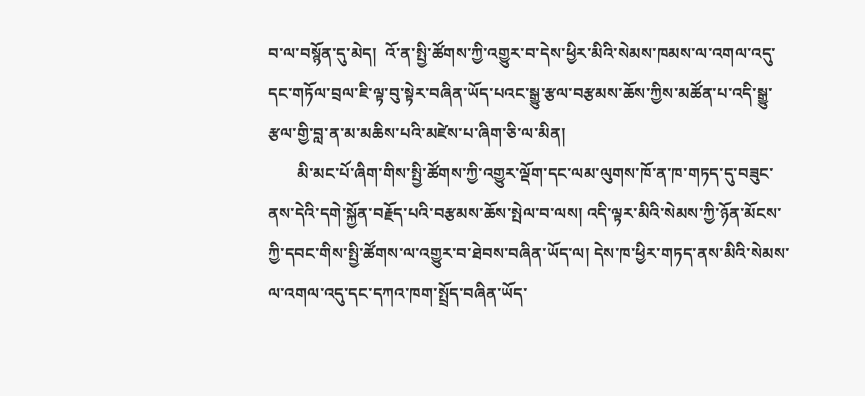བ་ལ་བསྙོན་དུ་མེད།  འོ་ན་སྤྱི་ཚོགས་ཀྱི་འགྱུར་བ་དེས་ཕྱིར་མིའི་སེམས་ཁམས་ལ་འགལ་འདུ་དང་གཏོལ་བྲལ་ཇི་ལྟ་བུ་སྟེར་བཞིན་ཡོད་པའང་སྒྱུ་རྩལ་བརྩམས་ཆོས་ཀྱིས་མཚོན་པ་འདི་སྒྱུ་རྩལ་གྱི་བླ་ན་མ་མཆིས་པའི་མཛེས་པ་ཞིག་ཅི་ལ་མིན།
       མི་མང་པོ་ཞིག་གིས་སྤྱི་ཚོགས་ཀྱི་འགྱུར་ལྡོག་དང་ལམ་ལུགས་ཁོ་ན་ཁ་གཏད་དུ་བཟུང་ནས་དེའི་དགེ་སྐྱོན་བརྗོད་པའི་བརྩམས་ཆོས་སྤེལ་བ་ལས། འདི་ལྟར་མིའི་སེམས་ཀྱི་ཉོན་མོངས་ཀྱི་དབང་གིས་སྤྱི་ཚོགས་ལ་འགྱུར་བ་ཐེབས་བཞིན་ཡོད་ལ། དེས་ཁ་ཕྱིར་གཏད་ནས་མིའི་སེམས་ལ་འགལ་འདུ་དང་དཀའ་ཁག་སྤྲོད་བཞིན་ཡོད་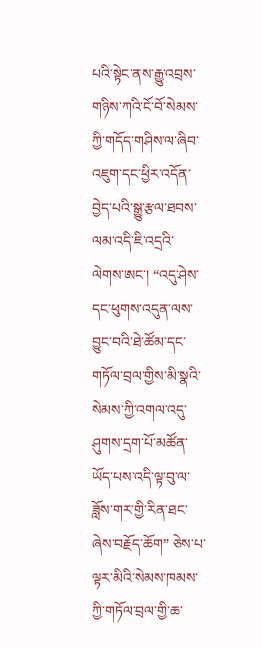པའི་སྟེང་ནས་རྒྱུ་འབྲས་གཉིས་ཀའི་ངོ་བོ་སེམས་ཀྱི་གདོད་གཤིས་ལ་ཞིབ་འཇུག་དང་ཕྱིར་འདོན་བྱེད་པའི་སྒྱུ་རྩལ་ཐབས་ལམ་འདི་ཇི་འདྲའི་ལེགས་ཨང་། “འདུ་ཤེས་དང་ཕུགས་འདུན་ལས་བྱུང་བའི་ཐེ་ཚོམ་དང་གཏོལ་བྲལ་གྱིས་མི་སྣའི་སེམས་ཀྱི་འགལ་འདུ་ཤུགས་དྲག་པོ་མཚོན་ཡོད་པས་འདི་ལྟ་བུ་ལ་ཟློས་གར་གྱི་རིན་ཐང་ཞེས་བརྗོད་ཆོག” ཅེས་པ་ལྟར་མིའི་སེམས་ཁམས་ཀྱི་གཏོལ་བྲལ་གྱི་ཆ་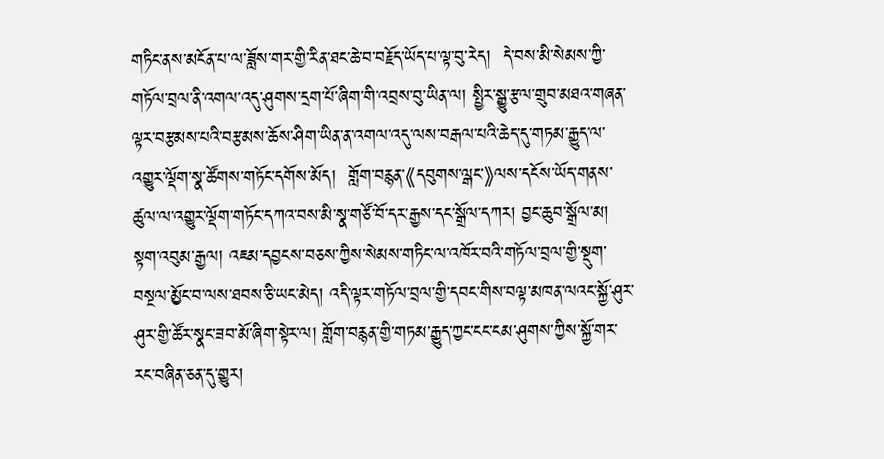གཏིང་ནས་མངོན་པ་ལ་ཟློས་གར་གྱི་རིན་ཐང་ཆེ་བ་བརྗོད་ཡོད་པ་ལྟ་བུ་རེད།  དེ་བས་མི་སེམས་ཀྱི་གཏོལ་བྲལ་ནི་འགལ་འདུ་ཤུགས་དྲག་པོ་ཞིག་གི་འབྲས་བུ་ཡིན་ལ། སྤྱིར་སྒྱུ་རྩལ་གྲུབ་མཐའ་གཞན་ལྟར་བརྩམས་པའི་བརྩམས་ཆོས་ཤིག་ཡིན་ན་འགལ་འདུ་ལས་བརྒལ་པའི་ཆེད་དུ་གཏམ་རྒྱུད་ལ་འགྱུར་ལྡོག་སྣ་ཚོགས་གཏོང་དགོས་མོད།  གློག་བརྙན་《དབུགས་ལྒང་》ལས་དངོས་ཡོད་གནས་ཚུལ་ལ་འགྱུར་ལྡོག་གཏོང་དཀའ་བས་མི་སྣ་གཙོ་བོ་དར་རྒྱས་དང་སྒྲོལ་དཀར། བྱང་ཆུབ་སྒྲོལ་མ།  སྟག་འབུམ་རྒྱལ། འཇམ་དབྱངས་བཅས་ཀྱིས་སེམས་གཏིང་ལ་འཁོར་བའི་གཏོལ་བྲལ་གྱི་སྡུག་བསྔལ་མྱོང་བ་ལས་ཐབས་ཅི་ཡང་མེད། འདི་ལྟར་གཏོལ་བྲལ་གྱི་དབང་གིས་བལྟ་མཁན་ལའང་སྐྱོ་ཤུར་ཤུར་གྱི་ཚོར་སྣང་ཟབ་མོ་ཞིག་སྟེར་ལ། གློག་བརྙན་གྱི་གཏམ་རྒྱུད་ཀྱང་ངང་ངམ་ཤུགས་ཀྱིས་སྐྱོ་གར་རང་བཞིན་ཅན་དུ་གྱུར།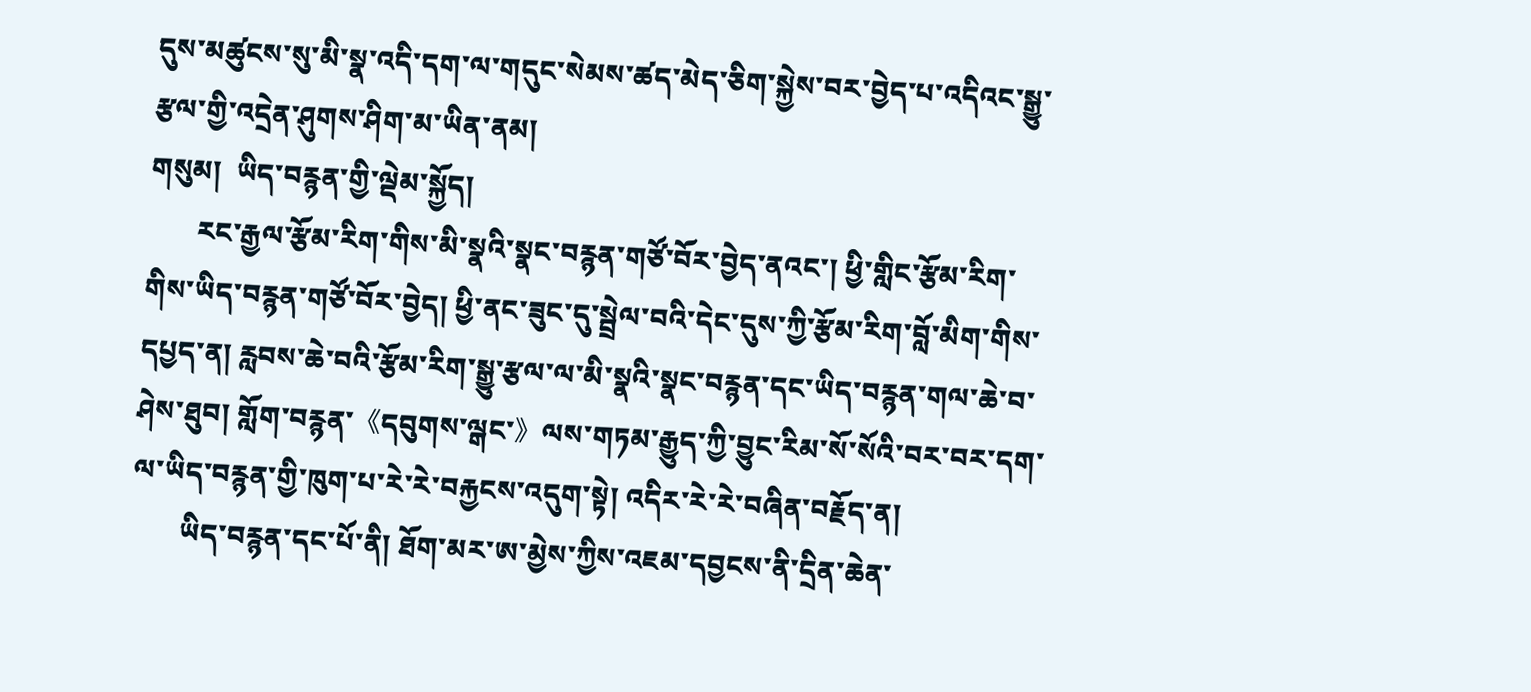དུས་མཚུངས་སུ་མི་སྣ་འདི་དག་ལ་གདུང་སེམས་ཚད་མེད་ཅིག་སྐྱེས་བར་བྱེད་པ་འདིའང་སྒྱུ་རྩལ་གྱི་འདྲེན་ཤུགས་ཤིག་མ་ཡིན་ནམ།
གསུམ།  ཡིད་བརྙན་གྱི་ལྡེམ་སྐྱོད།
       རང་རྒྱལ་རྩོམ་རིག་གིས་མི་སྣའི་སྣང་བརྙན་གཙོ་བོར་བྱེད་ནའང་། ཕྱི་གླིང་རྩོམ་རིག་གིས་ཡིད་བརྙན་གཙོ་བོར་བྱེད། ཕྱི་ནང་ཟུང་དུ་སྦྲེལ་བའི་དེང་དུས་ཀྱི་རྩོམ་རིག་བློ་མིག་གིས་དཔྱད་ན། རླབས་ཆེ་བའི་རྩོམ་རིག་སྒྱུ་རྩལ་ལ་མི་སྣའི་སྣང་བརྙན་དང་ཡིད་བརྙན་གལ་ཆེ་བ་ཤེས་ཐུབ། གློག་བརྙན་《དབུགས་ལྒང་》ལས་གཏམ་རྒྱུད་ཀྱི་བྱུང་རིམ་སོ་སོའི་བར་བར་དག་ལ་ཡིད་བརྙན་གྱི་ཁུག་པ་རེ་རེ་བརྐྱངས་འདུག་སྟེ། འདིར་རེ་རེ་བཞིན་བརྗོད་ན།
       ཡིད་བརྙན་དང་པོ་ནི། ཐོག་མར་ཨ་མྱེས་ཀྱིས་འཇམ་དབྱངས་ནི་དྲིན་ཆེན་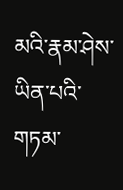མའི་རྣམ་ཤེས་ཡིན་པའི་གཏམ་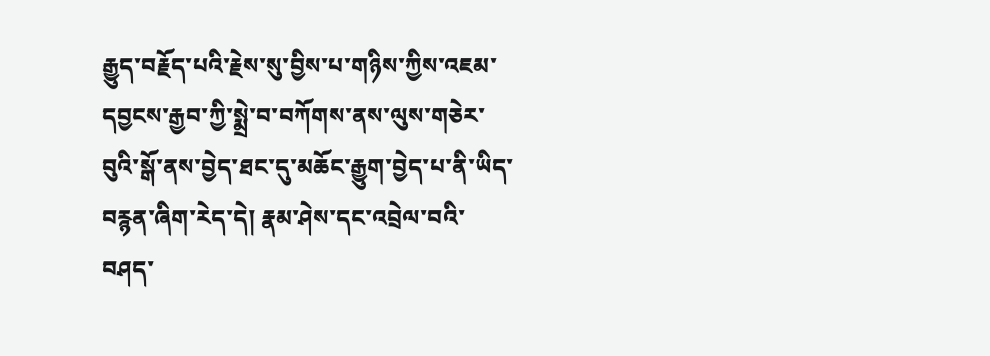རྒྱུད་བརྗོད་པའི་རྗེས་སུ་བྱིས་པ་གཉིས་ཀྱིས་འཇམ་དབྱངས་རྒྱབ་ཀྱི་སྨྲེ་བ་བཀོགས་ནས་ལུས་གཅེར་བུའི་སྒོ་ནས་བྱེད་ཐང་དུ་མཆོང་རྒྱུག་བྱེད་པ་ནི་ཡིད་བརྙན་ཞིག་རེད་དེ། རྣམ་ཤེས་དང་འབྲེལ་བའི་བཤད་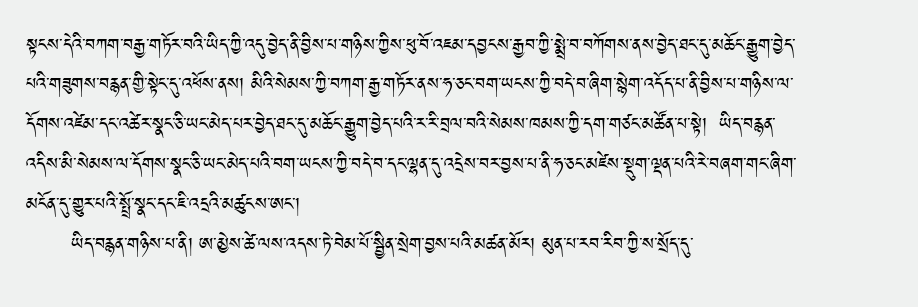སྟངས་དེའི་བཀག་བརྒྱ་གཏོར་བའི་ཡིད་ཀྱི་འདུ་བྱེད་ནི་བྱིས་པ་གཉིས་ཀྱིས་ཕུ་བོ་འཇམ་དབྱངས་རྒྱབ་ཀྱི་སྨྲེ་བ་བཀོགས་ནས་བྱེད་ཐང་དུ་མཆོང་རྒྱུག་བྱེད་པའི་གཟུགས་བརྙན་གྱི་སྟེང་དུ་འཕོས་ནས། མིའི་སེམས་ཀྱི་བཀག་རྒྱ་གཏོར་ནས་ཧ་ཅང་བག་ཡངས་ཀྱི་བདེ་བ་ཞིག་སྙེག་འདོད་པ་ནི་བྱིས་པ་གཉིས་ལ་དོགས་འཛེམ་དང་འཚེར་སྣང་ཅི་ཡང་མེད་པར་བྱེད་ཐང་དུ་མཆོང་རྒྱུག་བྱེད་པའི་ར་རི་བྲལ་བའི་སེམས་ཁམས་ཀྱི་དག་གཙང་མཚོན་པ་སྟེ།  ཡིད་བརྙན་འདིས་མི་སེམས་ལ་དོགས་སྣང་ཅི་ཡང་མེད་པའི་བག་ཡངས་ཀྱི་བདེ་བ་དང་ལྷན་དུ་འདྲེས་བར་བྱས་པ་ནི་ཧ་ཅང་མཛེས་སྡུག་ལྡན་པའི་རེ་བཞག་གང་ཞིག་མངོན་དུ་གྱུར་པའི་སྤྲོ་སྣང་དང་ཇི་འདྲའི་མཚུངས་ཨང་།
       ཡིད་བརྙན་གཉིས་པ་ནི། ཨ་མྱེས་ཚེ་ལས་འདས་ཏེ་བེམ་པོ་སྦྱིན་སྲེག་བྱས་པའི་མཚན་མོར། མུན་པ་རབ་རིབ་ཀྱི་ས་སྲོད་དུ་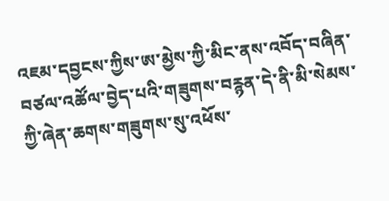འཇམ་དབྱངས་ཀྱིས་ཨ་མྱེས་ཀྱི་མིང་ནས་འབོད་བཞིན་བཙལ་འཚོལ་བྱེད་པའི་གཟུགས་བརྙན་དེ་ནི་མི་སེམས་ཀྱི་ཞེན་ཆགས་གཟུགས་སུ་འཕོས་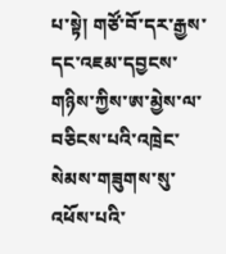པ་སྟེ། གཙོ་བོ་དར་རྒྱས་དང་འཇམ་དབྱངས་གཉིས་ཀྱིས་ཨ་མྱེས་ལ་བཅིངས་པའི་འཁྲེང་སེམས་གཟུགས་སུ་འཕོས་པའི་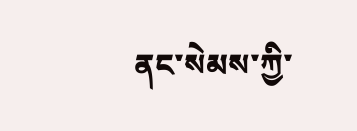ནང་སེམས་ཀྱི་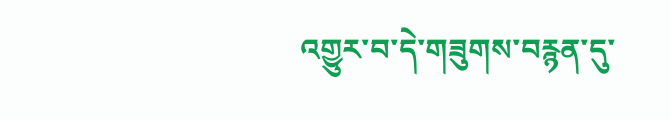འགྱུར་བ་དེ་གཟུགས་བརྙན་དུ་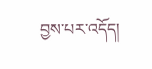བྱས་པར་འདོད།